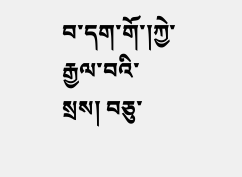བ་དག་གོ་།ཀྱེ་རྒྱལ་བའི་སྲས། བཅུ་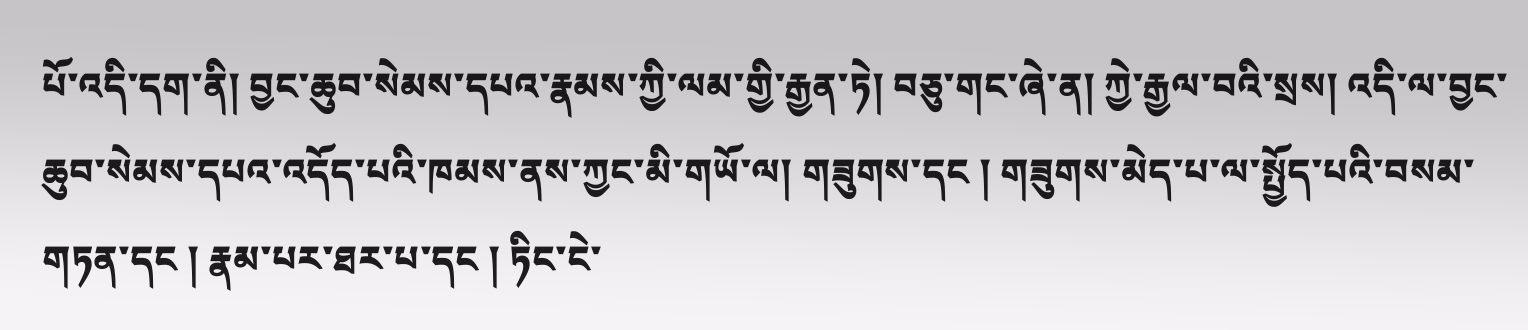པོ་འདི་དག་ནི། བྱང་ཆུབ་སེམས་དཔའ་རྣམས་ཀྱི་ལམ་གྱི་རྒྱན་ཏེ། བཅུ་གང་ཞེ་ན། ཀྱེ་རྒྱལ་བའི་སྲས། འདི་ལ་བྱང་ཆུབ་སེམས་དཔའ་འདོད་པའི་ཁམས་ནས་ཀྱང་མི་གཡོ་ལ། གཟུགས་དང ། གཟུགས་མེད་པ་ལ་སྤྱོད་པའི་བསམ་གཏན་དང ། རྣམ་པར་ཐར་པ་དང ། ཏིང་ངེ་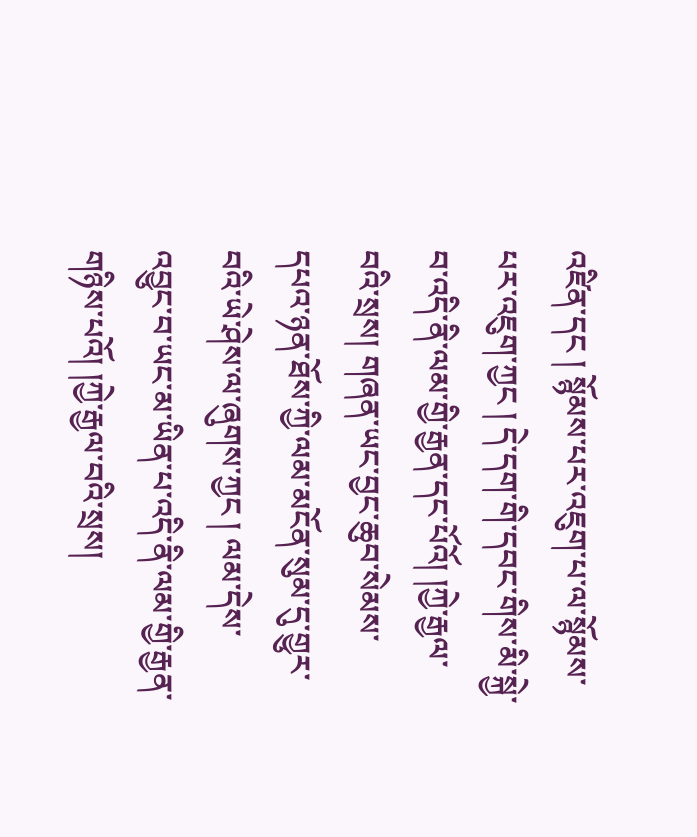འཛིན་དང ། སྙོམས་པར་འཇུག་པ་ལ་སྙོམས་པར་འཇུག་ཀྱང ། དེ་དག་གི་དབང་གིས་མི་སྐྱེ་བ་འདི་ནི་ལམ་གྱི་རྒྱན་དང་པོའོ། །ཀྱེ་རྒྱལ་བའི་སྲས། གཞན་ཡང་བྱང་ཆུབ་སེམས་དཔའ་ཉན་ཐོས་ཀྱི་ལམ་མངོན་སུམ་དུ་གྱུར་བའི་ཡེ་ཤེས་ལ་ཞུགས་ཀྱང ། ལམ་དེས་འབྱུང་བ་ཡང་མ་ཡིན་པ་འདི་ནི་ལམ་གྱི་རྒྱན་གཉིས་པའོ། །ཀྱེ་རྒྱལ་བའི་སྲས།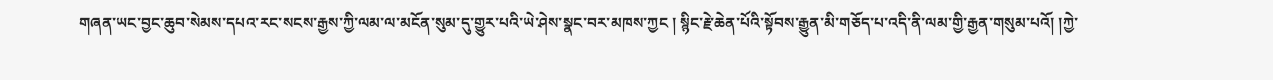གཞན་ཡང་བྱང་ཆུབ་སེམས་དཔའ་རང་སངས་རྒྱས་ཀྱི་ལམ་ལ་མངོན་སུམ་དུ་གྱུར་པའི་ཡེ་ཤེས་སྣང་བར་མཁས་ཀྱང ། སྙིང་རྗེ་ཆེན་པོའི་སྟོབས་རྒྱུན་མི་གཅོད་པ་འདི་ནི་ལམ་གྱི་རྒྱན་གསུམ་པའོ། །ཀྱེ་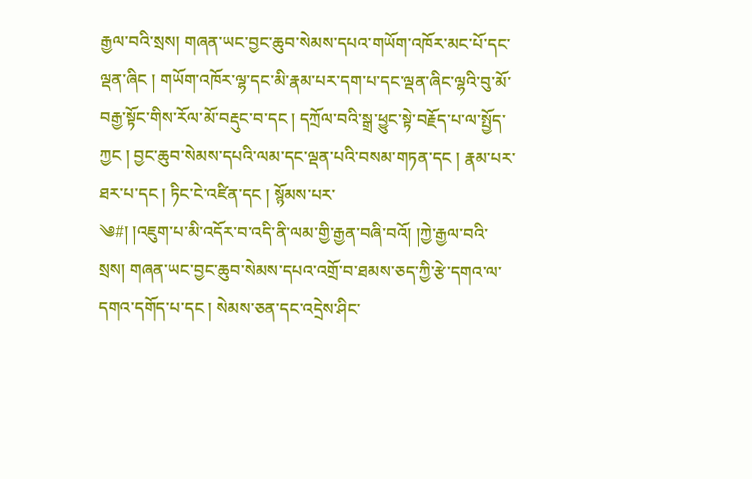རྒྱལ་བའི་སྲས། གཞན་ཡང་བྱང་ཆུབ་སེམས་དཔའ་གཡོག་འཁོར་མང་པོ་དང་ལྡན་ཞིང ། གཡོག་འཁོར་ལྷ་དང་མི་རྣམ་པར་དག་པ་དང་ལྡན་ཞིང་ལྷའི་བུ་མོ་བརྒྱ་སྟོང་གིས་རོལ་མོ་བརྡུང་བ་དང ། དཀྲོལ་བའི་སྒྲ་ཕྱུང་སྟེ་བརྗོད་པ་ལ་སྤྱོད་ཀྱང ། བྱང་ཆུབ་སེམས་དཔའི་ལམ་དང་ལྡན་པའི་བསམ་གཏན་དང ། རྣམ་པར་ཐར་པ་དང ། ཏིང་ངེ་འཛིན་དང ། སྙོམས་པར་
༄#། །འཇུག་པ་མི་འདོར་བ་འདི་ནི་ལམ་གྱི་རྒྱན་བཞི་བའོ། །ཀྱེ་རྒྱལ་བའི་སྲས། གཞན་ཡང་བྱང་ཆུབ་སེམས་དཔའ་འགྲོ་བ་ཐམས་ཅད་ཀྱི་རྩེ་དགའ་ལ་དགའ་དགོད་པ་དང ། སེམས་ཅན་དང་འདྲེས་ཤིང་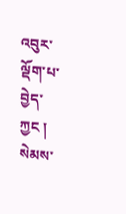འབུར་ལྡོག་པ་བྱེད་ཀྱང ། སེམས་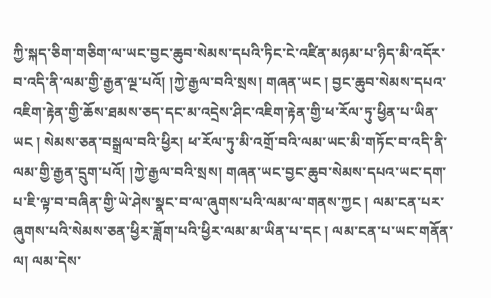ཀྱི་སྐད་ཅིག་གཅིག་ལ་ཡང་བྱང་ཆུབ་སེམས་དཔའི་ཏིང་ངེ་འཛིན་མཉམ་པ་ཉིད་མི་འདོར་བ་འདི་ནི་ལམ་གྱི་རྒྱན་ལྔ་པའོ། །ཀྱེ་རྒྱལ་བའི་སྲས། གཞན་ཡང ། བྱང་ཆུབ་སེམས་དཔའ་འཇིག་རྟེན་གྱི་ཆོས་ཐམས་ཅད་དང་མ་འདྲེས་ཤིང་འཇིག་རྟེན་གྱི་ཕ་རོལ་ཏུ་ཕྱིན་པ་ཡིན་ཡང ། སེམས་ཅན་བསྒྲལ་བའི་ཕྱིར། ཕ་རོལ་ཏུ་མི་འགྲོ་བའི་ལམ་ཡང་མི་གཏོང་བ་འདི་ནི་ལམ་གྱི་རྒྱན་དྲུག་པའོ། །ཀྱེ་རྒྱལ་བའི་སྲས། གཞན་ཡང་བྱང་ཆུབ་སེམས་དཔའ་ཡང་དག་པ་ཇི་ལྟ་བ་བཞིན་གྱི་ཡེ་ཤེས་སྣང་བ་ལ་ཞུགས་པའི་ལམ་ལ་གནས་ཀྱང ། ལམ་ངན་པར་ཞུགས་པའི་སེམས་ཅན་ཕྱིར་ཟློག་པའི་ཕྱིར་ལམ་མ་ཡིན་པ་དང ། ལམ་ངན་པ་ཡང་གནོན་ལ། ལམ་དེས་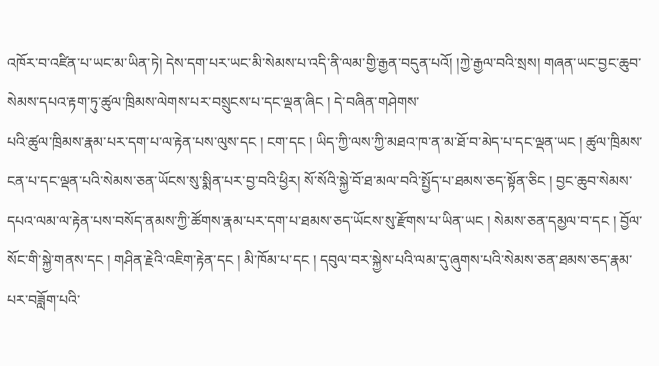འཁོར་བ་འཛིན་པ་ཡང་མ་ཡིན་ཏེ། དེས་དག་པར་ཡང་མི་སེམས་པ་འདི་ནི་ལམ་གྱི་རྒྱན་བདུན་པའོ། །ཀྱེ་རྒྱལ་བའི་སྲས། གཞན་ཡང་བྱང་ཆུབ་སེམས་དཔའ་རྟག་ཏུ་ཚུལ་ཁྲིམས་ལེགས་པར་བསྲུངས་པ་དང་ལྡན་ཞིང ། དེ་བཞིན་གཤེགས་
པའི་ཚུལ་ཁྲིམས་རྣམ་པར་དག་པ་ལ་རྟེན་པས་ལུས་དང ། ངག་དང ། ཡིད་ཀྱི་ལས་ཀྱི་མཐའ་ཁ་ན་མ་ཐོ་བ་མེད་པ་དང་ལྡན་ཡང ། ཚུལ་ཁྲིམས་ངན་པ་དང་ལྡན་པའི་སེམས་ཅན་ཡོངས་སུ་སྨིན་པར་བྱ་བའི་ཕྱིར། སོ་སོའི་སྐྱེ་བོ་ཐ་མལ་བའི་སྤྱོད་པ་ཐམས་ཅད་སྟོན་ཅིང ། བྱང་ཆུབ་སེམས་དཔའ་ལམ་ལ་རྟེན་པས་བསོད་ནམས་ཀྱི་ཚོགས་རྣམ་པར་དག་པ་ཐམས་ཅད་ཡོངས་སུ་རྫོགས་པ་ཡིན་ཡང ། སེམས་ཅན་དམྱལ་བ་དང ། བྱོལ་སོང་གི་སྐྱེ་གནས་དང ། གཤིན་རྗེའི་འཇིག་རྟེན་དང ། མི་ཁོམ་པ་དང ། དབུལ་བར་སྐྱེས་པའི་ལམ་དུ་ཞུགས་པའི་སེམས་ཅན་ཐམས་ཅད་རྣམ་པར་བཟློག་པའི་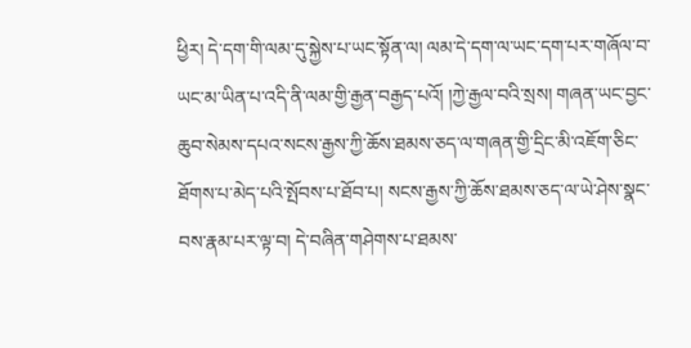ཕྱིར། དེ་དག་གི་ལམ་དུ་སྐྱེས་པ་ཡང་སྟོན་ལ། ལམ་དེ་དག་ལ་ཡང་དག་པར་གཞོལ་བ་ཡང་མ་ཡིན་པ་འདི་ནི་ལམ་གྱི་རྒྱན་བརྒྱད་པའོ། །ཀྱེ་རྒྱལ་བའི་སྲས། གཞན་ཡང་བྱང་ཆུབ་སེམས་དཔའ་སངས་རྒྱས་ཀྱི་ཆོས་ཐམས་ཅད་ལ་གཞན་གྱི་དྲིང་མི་འཇོག་ཅིང་ཐོགས་པ་མེད་པའི་སྤོབས་པ་ཐོབ་པ། སངས་རྒྱས་ཀྱི་ཆོས་ཐམས་ཅད་ལ་ཡེ་ཤེས་སྣང་བས་རྣམ་པར་ལྟ་བ། དེ་བཞིན་གཤེགས་པ་ཐམས་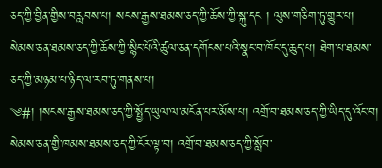ཅད་ཀྱི་བྱིན་གྱིས་བརླབས་པ། སངས་རྒྱས་ཐམས་ཅད་ཀྱི་ཆོས་ཀྱི་སྐུ་དང ། ལུས་གཅིག་ཏུ་གྱུར་པ། སེམས་ཅན་ཐམས་ཅད་ཀྱི་ཆོས་ཀྱི་སྙིང་པོའི་ཚུལ་ཅན་དགོངས་པའི་སྣང་བ་ཁོང་དུ་ཆུད་པ། ཐེག་པ་ཐམས་ཅད་ཀྱི་མཉམ་པ་ཉིད་ལ་རབ་ཏུ་གནས་པ།
༄#། །སངས་རྒྱས་ཐམས་ཅད་ཀྱི་སྤྱོད་ཡུལ་ལ་མངོན་པར་མོས་པ། འགྲོ་བ་ཐམས་ཅད་ཀྱི་ཡིད་དུ་འོང་བ། སེམས་ཅན་གྱི་ཁམས་ཐམས་ཅད་ཀྱི་ངོར་ལྟ་བ། འགྲོ་བ་ཐམས་ཅད་ཀྱི་སློབ་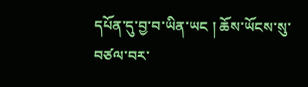དཔོན་དུ་བྱ་བ་ཡིན་ཡང ། ཆོས་ཡོངས་སུ་བཙལ་བར་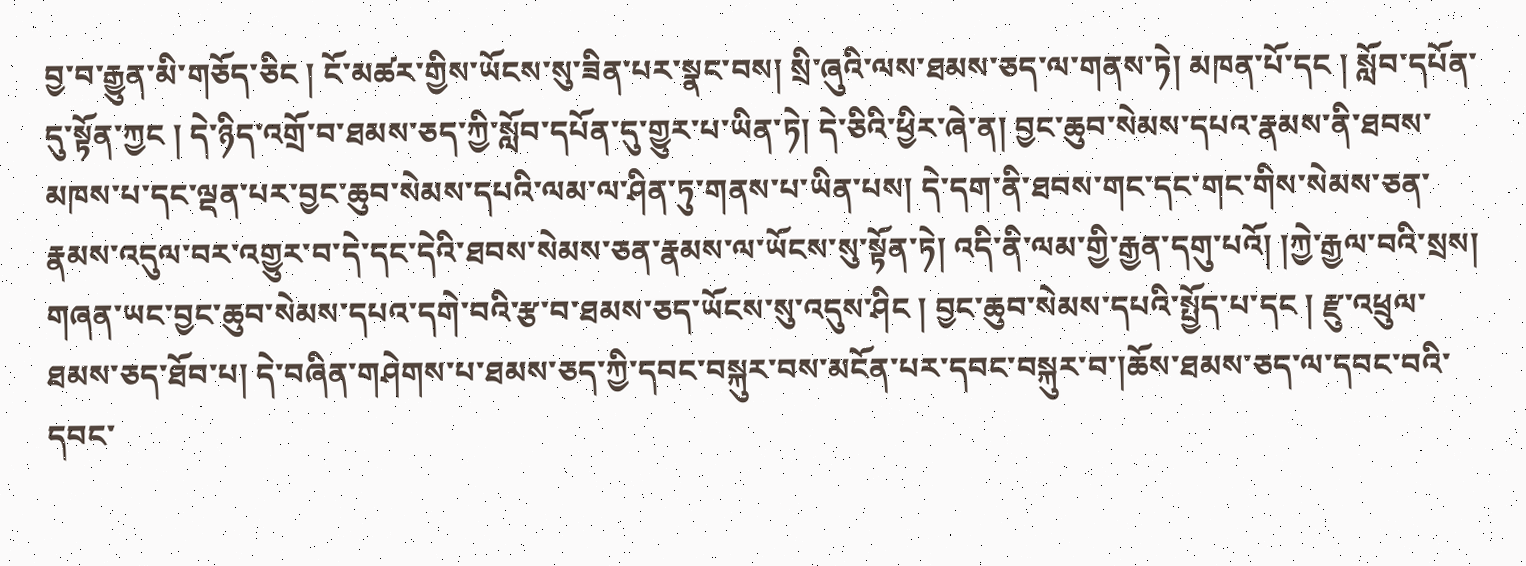བྱ་བ་རྒྱུན་མི་གཅོད་ཅིང ། ངོ་མཚར་གྱིས་ཡོངས་སུ་ཟིན་པར་སྣང་བས། སྲི་ཞུའི་ལས་ཐམས་ཅད་ལ་གནས་ཏེ། མཁན་པོ་དང ། སློབ་དཔོན་དུ་སྟོན་ཀྱང ། དེ་ཉིད་འགྲོ་བ་ཐམས་ཅད་ཀྱི་སློབ་དཔོན་དུ་གྱུར་པ་ཡིན་ཏེ། དེ་ཅིའི་ཕྱིར་ཞེ་ན། བྱང་ཆུབ་སེམས་དཔའ་རྣམས་ནི་ཐབས་མཁས་པ་དང་ལྡན་པར་བྱང་ཆུབ་སེམས་དཔའི་ལམ་ལ་ཤིན་ཏུ་གནས་པ་ཡིན་པས། དེ་དག་ནི་ཐབས་གང་དང་གང་གིས་སེམས་ཅན་རྣམས་འདུལ་བར་འགྱུར་བ་དེ་དང་དེའི་ཐབས་སེམས་ཅན་རྣམས་ལ་ཡོངས་སུ་སྟོན་ཏེ། འདི་ནི་ལམ་གྱི་རྒྱན་དགུ་པའོ། །ཀྱེ་རྒྱལ་བའི་སྲས། གཞན་ཡང་བྱང་ཆུབ་སེམས་དཔའ་དགེ་བའི་རྩ་བ་ཐམས་ཅད་ཡོངས་སུ་འདུས་ཤིང ། བྱང་ཆུབ་སེམས་དཔའི་སྤྱོད་པ་དང ། རྫུ་འཕྲུལ་ཐམས་ཅད་ཐོབ་པ། དེ་བཞིན་གཤེགས་པ་ཐམས་ཅད་ཀྱི་དབང་བསྐུར་བས་མངོན་པར་དབང་བསྐུར་བ་།ཆོས་ཐམས་ཅད་ལ་དབང་བའི་དབང་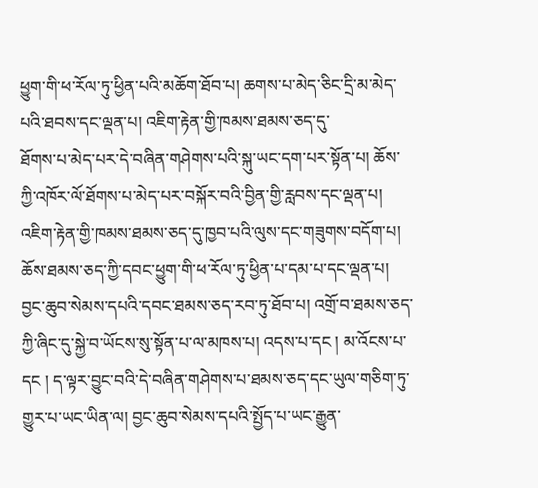ཕྱུག་གི་ཕ་རོལ་ཏུ་ཕྱིན་པའི་མཆོག་ཐོབ་པ། ཆགས་པ་མེད་ཅིང་དྲི་མ་མེད་པའི་ཐབས་དང་ལྡན་པ། འཇིག་རྟེན་གྱི་ཁམས་ཐམས་ཅད་དུ་
ཐོགས་པ་མེད་པར་དེ་བཞིན་གཤེགས་པའི་སྐུ་ཡང་དག་པར་སྟོན་པ། ཆོས་ཀྱི་འཁོར་ལོ་ཐོགས་པ་མེད་པར་བསྐོར་བའི་བྱིན་གྱི་རླབས་དང་ལྡན་པ། འཇིག་རྟེན་གྱི་ཁམས་ཐམས་ཅད་དུ་ཁྱབ་པའི་ལུས་དང་གཟུགས་བདོག་པ། ཆོས་ཐམས་ཅད་ཀྱི་དབང་ཕྱུག་གི་ཕ་རོལ་ཏུ་ཕྱིན་པ་དམ་པ་དང་ལྡན་པ། བྱང་ཆུབ་སེམས་དཔའི་དབང་ཐམས་ཅད་རབ་ཏུ་ཐོབ་པ། འགྲོ་བ་ཐམས་ཅད་ཀྱི་ཞིང་དུ་སྐྱེ་བ་ཡོངས་སུ་སྟོན་པ་ལ་མཁས་པ། འདས་པ་དང ། མ་འོངས་པ་དང ། ད་ལྟར་བྱུང་བའི་དེ་བཞིན་གཤེགས་པ་ཐམས་ཅད་དང་ཡུལ་གཅིག་ཏུ་གྱུར་པ་ཡང་ཡིན་ལ། བྱང་ཆུབ་སེམས་དཔའི་སྤྱོད་པ་ཡང་རྒྱུན་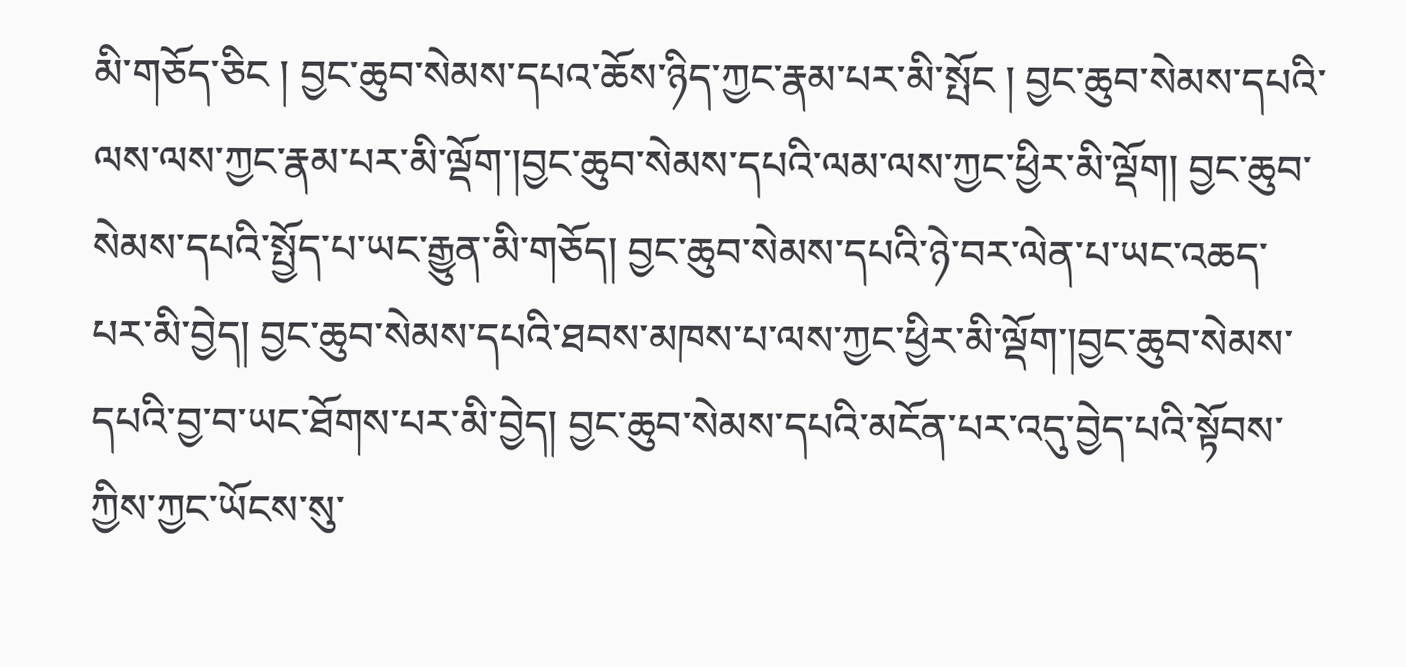མི་གཅོད་ཅིང ། བྱང་ཆུབ་སེམས་དཔའ་ཆོས་ཉིད་ཀྱང་རྣམ་པར་མི་སྤོང ། བྱང་ཆུབ་སེམས་དཔའི་ལས་ལས་ཀྱང་རྣམ་པར་མི་ལྡོག་།བྱང་ཆུབ་སེམས་དཔའི་ལམ་ལས་ཀྱང་ཕྱིར་མི་ལྡོག། བྱང་ཆུབ་སེམས་དཔའི་སྤྱོད་པ་ཡང་རྒྱུན་མི་གཅོད། བྱང་ཆུབ་སེམས་དཔའི་ཉེ་བར་ལེན་པ་ཡང་འཆད་པར་མི་བྱེད། བྱང་ཆུབ་སེམས་དཔའི་ཐབས་མཁས་པ་ལས་ཀྱང་ཕྱིར་མི་ལྡོག་།བྱང་ཆུབ་སེམས་དཔའི་བྱ་བ་ཡང་ཐོགས་པར་མི་བྱེད། བྱང་ཆུབ་སེམས་དཔའི་མངོན་པར་འདུ་བྱེད་པའི་སྟོབས་ཀྱིས་ཀྱང་ཡོངས་སུ་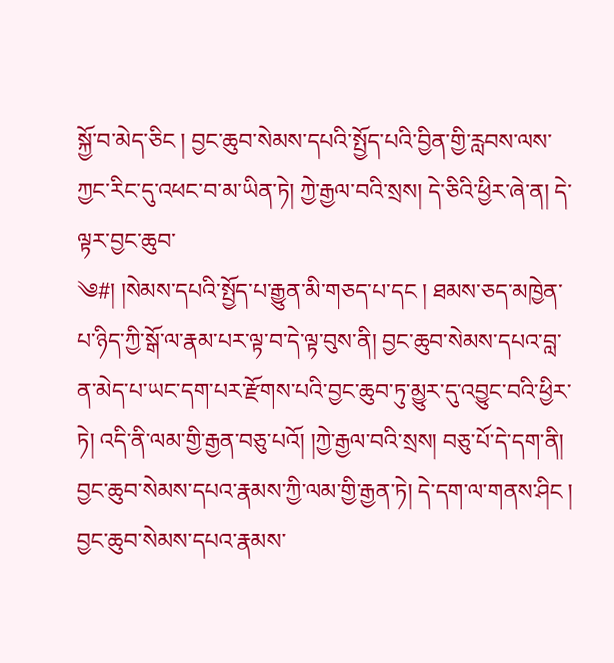སྐྱོ་བ་མེད་ཅིང ། བྱང་ཆུབ་སེམས་དཔའི་སྤྱོད་པའི་བྱིན་གྱི་རླབས་ལས་ཀྱང་རིང་དུ་འཕང་བ་མ་ཡིན་ཏེ། ཀྱེ་རྒྱལ་བའི་སྲས། དེ་ཅིའི་ཕྱིར་ཞེ་ན། དེ་ལྟར་བྱང་ཆུབ་
༄#། །སེམས་དཔའི་སྤྱོད་པ་རྒྱུན་མི་གཅད་པ་དང ། ཐམས་ཅད་མཁྱེན་པ་ཉིད་ཀྱི་སྒོ་ལ་རྣམ་པར་ལྟ་བ་དེ་ལྟ་བུས་ནི། བྱང་ཆུབ་སེམས་དཔའ་བླ་ན་མེད་པ་ཡང་དག་པར་རྫོགས་པའི་བྱང་ཆུབ་ཏུ་མྱུར་དུ་འབྱུང་བའི་ཕྱིར་ཏེ། འདི་ནི་ལམ་གྱི་རྒྱན་བཅུ་པའོ། །ཀྱེ་རྒྱལ་བའི་སྲས། བཅུ་པོ་དེ་དག་ནི། བྱང་ཆུབ་སེམས་དཔའ་རྣམས་ཀྱི་ལམ་གྱི་རྒྱན་ཏེ། དེ་དག་ལ་གནས་ཤིང ། བྱང་ཆུབ་སེམས་དཔའ་རྣམས་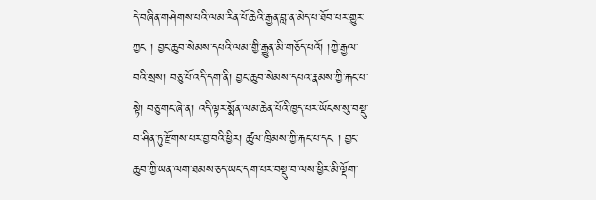དེ་བཞིན་གཤེགས་པའི་ལམ་རིན་པོ་ཆེའི་རྒྱན་བླ་ན་མེད་པ་ཐོབ་པར་གྱུར་ཀྱང ། བྱང་ཆུབ་སེམས་དཔའི་ལམ་གྱི་རྒྱུན་མི་གཅོད་པའོ། །ཀྱེ་རྒྱལ་བའི་སྲས། བཅུ་པོ་འདི་དག་ནི། བྱང་ཆུབ་སེམས་དཔའ་རྣམས་ཀྱི་རྐང་པ་སྟེ། བཅུ་གང་ཞེ་ན། འདི་ལྟར་སྨོན་ལམ་ཆེན་པོའི་ཁྱད་པར་ཡོངས་སུ་བསྡུ་བ་ཤིན་ཏུ་རྫོགས་པར་བྱ་བའི་ཕྱིར། ཚུལ་ཁྲིམས་ཀྱི་རྐང་པ་དང ། བྱང་ཆུབ་ཀྱི་ཡན་ལག་ཐམས་ཅད་ཡང་དག་པར་བསྡུ་བ་ལས་ཕྱིར་མི་ལྡོག་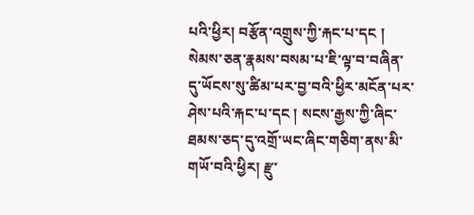པའི་ཕྱིར། བརྩོན་འགྲུས་ཀྱི་རྐང་པ་དང ། སེམས་ཅན་རྣམས་བསམ་པ་ཇི་ལྟ་བ་བཞིན་དུ་ཡོངས་སུ་ཚིམ་པར་བྱ་བའི་ཕྱིར་མངོན་པར་ཤེས་པའི་རྐང་པ་དང ། སངས་རྒྱས་ཀྱི་ཞིང་ཐམས་ཅད་དུ་འགྲོ་ཡང་ཞིང་གཅིག་ནས་མི་གཡོ་བའི་ཕྱིར། རྫུ་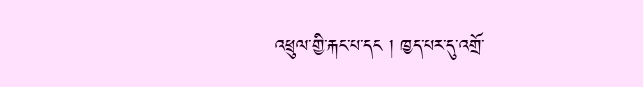འཕྲུལ་གྱི་རྐང་པ་དང ། ཁྱད་པར་དུ་འགྲོ་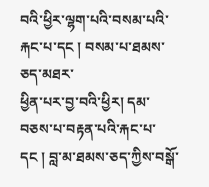བའི་ཕྱིར་ལྷག་པའི་བསམ་པའི་རྐང་པ་དང ། བསམ་པ་ཐམས་ཅད་མཐར་
ཕྱིན་པར་བྱ་བའི་ཕྱིར། དམ་བཅས་པ་བརྟན་པའི་རྐང་པ་དང ། བླ་མ་ཐམས་ཅད་ཀྱིས་བསྒོ་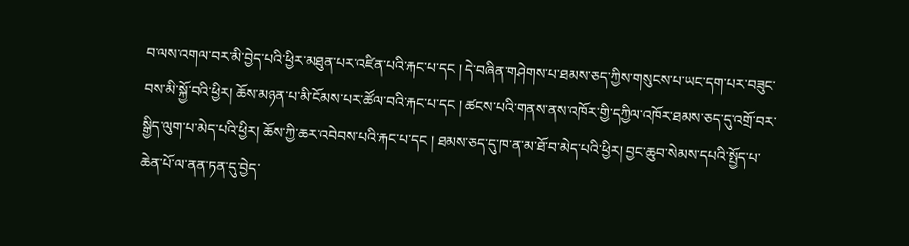བ་ལས་འགལ་བར་མི་བྱེད་པའི་ཕྱིར་མཐུན་པར་འཛིན་པའི་རྐང་པ་དང ། དེ་བཞིན་གཤེགས་པ་ཐམས་ཅད་ཀྱིས་གསུངས་པ་ཡང་དག་པར་བཟུང་བས་མི་སྐྱོ་བའི་ཕྱིར། ཆོས་མཉན་པ་མི་ངོམས་པར་ཚོལ་བའི་རྐང་པ་དང ། ཚངས་པའི་གནས་ནས་འཁོར་གྱི་དཀྱིལ་འཁོར་ཐམས་ཅད་དུ་འགྲོ་བར་སྒྱིད་ལུག་པ་མེད་པའི་ཕྱིར། ཆོས་ཀྱི་ཆར་འབེབས་པའི་རྐང་པ་དང ། ཐམས་ཅད་དུ་ཁ་ན་མ་ཐོ་བ་མེད་པའི་ཕྱིར། བྱང་ཆུབ་སེམས་དཔའི་སྤྱོད་པ་ཆེན་པོ་ལ་ནན་ཏན་དུ་བྱེད་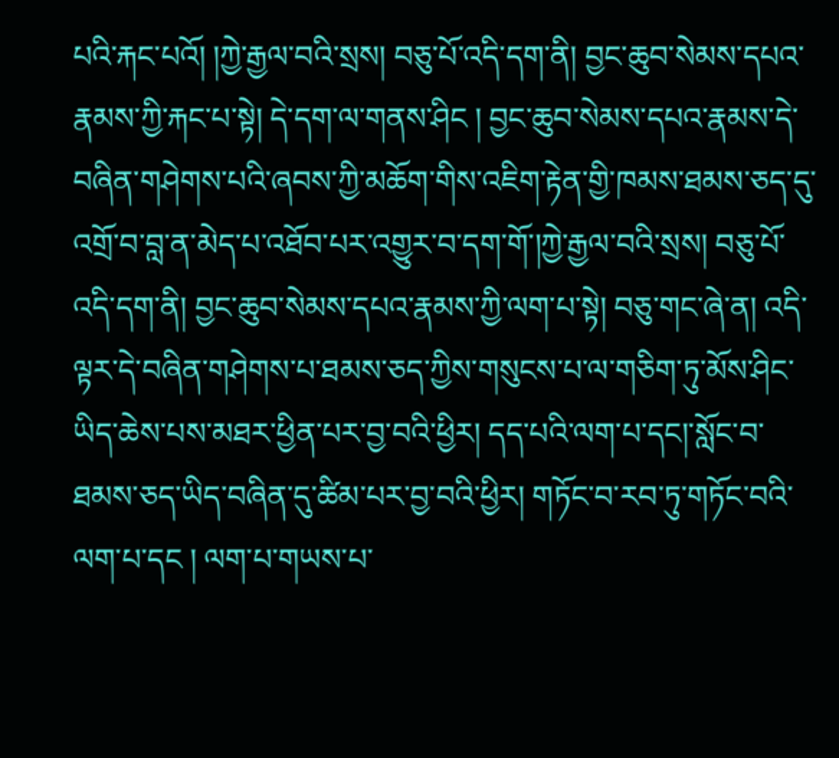པའི་རྐང་པའོ། །ཀྱེ་རྒྱལ་བའི་སྲས། བཅུ་པོ་འདི་དག་ནི། བྱང་ཆུབ་སེམས་དཔའ་རྣམས་ཀྱི་རྐང་པ་སྟེ། དེ་དག་ལ་གནས་ཤིང ། བྱང་ཆུབ་སེམས་དཔའ་རྣམས་དེ་བཞིན་གཤེགས་པའི་ཞབས་ཀྱི་མཆོག་གིས་འཇིག་རྟེན་གྱི་ཁམས་ཐམས་ཅད་དུ་འགྲོ་བ་བླ་ན་མེད་པ་འཐོབ་པར་འགྱུར་བ་དག་གོ་།ཀྱེ་རྒྱལ་བའི་སྲས། བཅུ་པོ་འདི་དག་ནི། བྱང་ཆུབ་སེམས་དཔའ་རྣམས་ཀྱི་ལག་པ་སྟེ། བཅུ་གང་ཞེ་ན། འདི་ལྟར་དེ་བཞིན་གཤེགས་པ་ཐམས་ཅད་ཀྱིས་གསུངས་པ་ལ་གཅིག་ཏུ་མོས་ཤིང་ཡིད་ཆེས་པས་མཐར་ཕྱིན་པར་བྱ་བའི་ཕྱིར། དད་པའི་ལག་པ་དང།་སློང་བ་ཐམས་ཅད་ཡིད་བཞིན་དུ་ཚིམ་པར་བྱ་བའི་ཕྱིར། གཏོང་བ་རབ་ཏུ་གཏོང་བའི་ལག་པ་དང ། ལག་པ་གཡས་པ་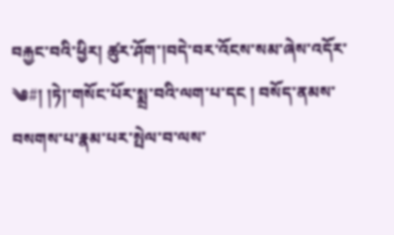བརྐྱང་བའི་ཕྱིར། ཚུར་ཤོག་།བདེ་བར་འོངས་སམ་ཞེས་འདོར་
༄#། །ཏེ།་གསོང་པོར་སྨྲ་བའི་ལག་པ་དང ། བསོད་ནམས་བསགས་པ་རྣམ་པར་སྤེལ་བ་ལས་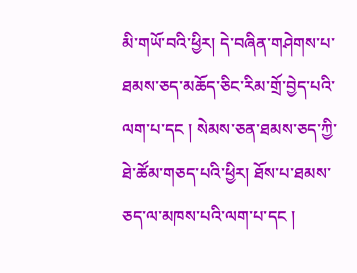མི་གཡོ་བའི་ཕྱིར། དེ་བཞིན་གཤེགས་པ་ཐམས་ཅད་མཆོད་ཅིང་རིམ་གྲོ་བྱེད་པའི་ལག་པ་དང ། སེམས་ཅན་ཐམས་ཅད་ཀྱི་ཐེ་ཚོམ་གཅད་པའི་ཕྱིར། ཐོས་པ་ཐམས་ཅད་ལ་མཁས་པའི་ལག་པ་དང །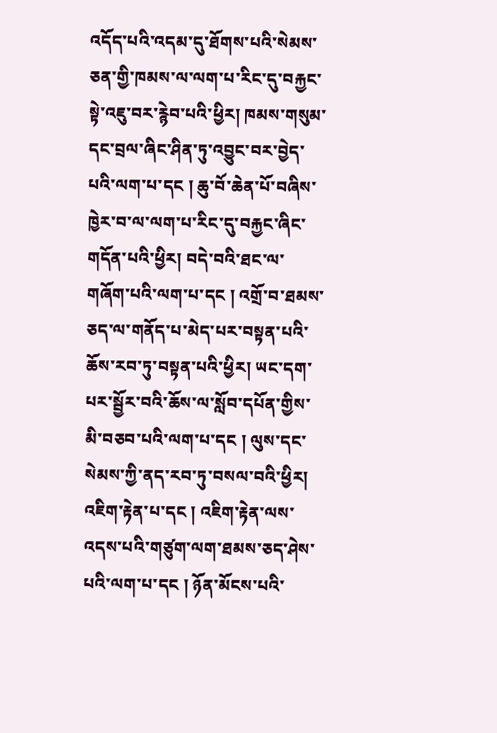འདོད་པའི་འདམ་དུ་ཐོགས་པའི་སེམས་ཅན་གྱི་ཁམས་ལ་ལག་པ་རིང་དུ་བརྐྱང་སྟེ་འཇུ་བར་རྙེབ་པའི་ཕྱིར། ཁམས་གསུམ་དང་བྲལ་ཞིང་ཤིན་ཏུ་འབྱུང་བར་བྱེད་པའི་ལག་པ་དང ། ཆུ་བོ་ཆེན་པོ་བཞིས་ཁྱེར་བ་ལ་ལག་པ་རིང་དུ་བརྐྱང་ཞིང་གདོན་པའི་ཕྱིར། བདེ་བའི་ཐང་ལ་གཞོག་པའི་ལག་པ་དང ། འགྲོ་བ་ཐམས་ཅད་ལ་གནོད་པ་མེད་པར་བསྟན་པའི་ཆོས་རབ་ཏུ་བསྟན་པའི་ཕྱིར། ཡང་དག་པར་སྦྱོར་བའི་ཆོས་ལ་སློབ་དཔོན་གྱིས་མི་བཅབ་པའི་ལག་པ་དང ། ལུས་དང་སེམས་ཀྱི་ནད་རབ་ཏུ་བསལ་བའི་ཕྱིར། འཇིག་རྟེན་པ་དང ། འཇིག་རྟེན་ལས་འདས་པའི་གཙུག་ལག་ཐམས་ཅད་ཤེས་པའི་ལག་པ་དང ། ཉོན་མོངས་པའི་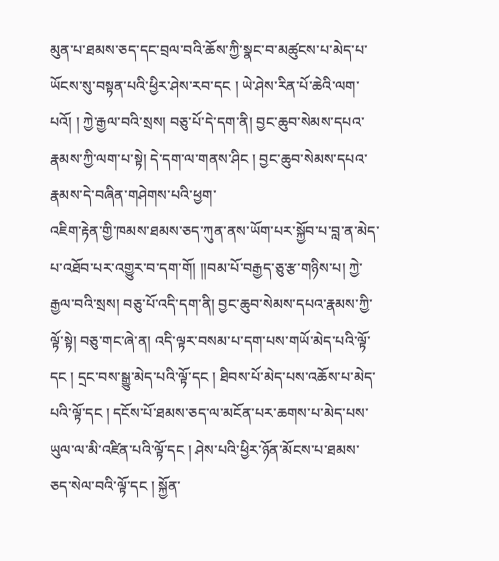མུན་པ་ཐམས་ཅད་དང་བྲལ་བའི་ཆོས་ཀྱི་སྣང་བ་མཚུངས་པ་མེད་པ་ཡོངས་སུ་བསྟན་པའི་ཕྱིར་ཤེས་རབ་དང ། ཡེ་ཤེས་རིན་པོ་ཆེའི་ལག་པའོ། ། ཀྱེ་རྒྱལ་བའི་སྲས། བཅུ་པོ་དེ་དག་ནི། བྱང་ཆུབ་སེམས་དཔའ་རྣམས་ཀྱི་ལག་པ་སྟེ། དེ་དག་ལ་གནས་ཤིང ། བྱང་ཆུབ་སེམས་དཔའ་རྣམས་དེ་བཞིན་གཤེགས་པའི་ཕྱག་
འཇིག་རྟེན་གྱི་ཁམས་ཐམས་ཅད་ཀུན་ནས་ཡོག་པར་སྐྱོབ་པ་བླ་ན་མེད་པ་འཐོབ་པར་འགྱུར་བ་དག་གོ། །།བམ་པོ་བརྒྱད་ཅུ་རྩ་གཉིས་པ། ཀྱེ་རྒྱལ་བའི་སྲས། བཅུ་པོ་འདི་དག་ནི། བྱང་ཆུབ་སེམས་དཔའ་རྣམས་ཀྱི་ལྟོ་སྟེ། བཅུ་གང་ཞེ་ན། འདི་ལྟར་བསམ་པ་དག་པས་གཡོ་མེད་པའི་ལྟོ་དང ། དྲང་བས་སྒྱུ་མེད་པའི་ལྟོ་དང ། ཐིབས་པོ་མེད་པས་འཆོས་པ་མེད་པའི་ལྟོ་དང ། དངོས་པོ་ཐམས་ཅད་ལ་མངོན་པར་ཆགས་པ་མེད་པས་ཡུལ་ལ་མི་འཛིན་པའི་ལྟོ་དང ། ཤེས་པའི་ཕྱིར་ཉོན་མོངས་པ་ཐམས་ཅད་སེལ་བའི་ལྟོ་དང ། སྐྱོན་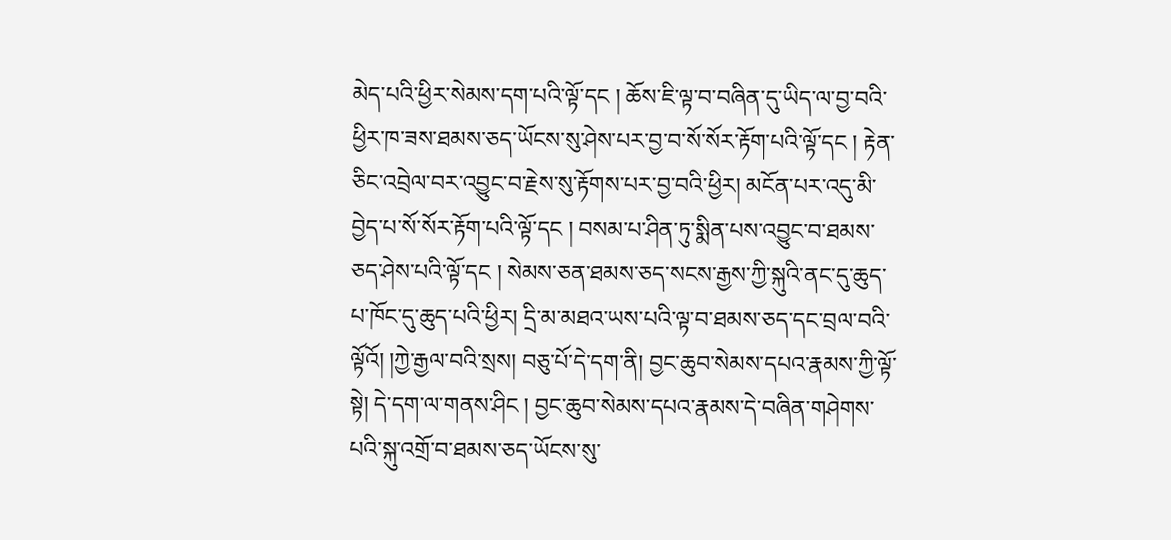མེད་པའི་ཕྱིར་སེམས་དག་པའི་ལྟོ་དང ། ཆོས་ཇི་ལྟ་བ་བཞིན་དུ་ཡིད་ལ་བྱ་བའི་ཕྱིར་ཁ་ཟས་ཐམས་ཅད་ཡོངས་སུ་ཤེས་པར་བྱ་བ་སོ་སོར་རྟོག་པའི་ལྟོ་དང ། རྟེན་ཅིང་འབྲེལ་བར་འབྱུང་བ་རྗེས་སུ་རྟོགས་པར་བྱ་བའི་ཕྱིར། མངོན་པར་འདུ་མི་བྱེད་པ་སོ་སོར་རྟོག་པའི་ལྟོ་དང ། བསམ་པ་ཤིན་ཏུ་སྨིན་པས་འབྱུང་བ་ཐམས་ཅད་ཤེས་པའི་ལྟོ་དང ། སེམས་ཅན་ཐམས་ཅད་སངས་རྒྱས་ཀྱི་སྐུའི་ནང་དུ་ཆུད་པ་ཁོང་དུ་ཆུད་པའི་ཕྱིར། དྲི་མ་མཐའ་ཡས་པའི་ལྟ་བ་ཐམས་ཅད་དང་བྲལ་བའི་ལྟོའོ། །ཀྱེ་རྒྱལ་བའི་སྲས། བཅུ་པོ་དེ་དག་ནི། བྱང་ཆུབ་སེམས་དཔའ་རྣམས་ཀྱི་ལྟོ་སྟེ། དེ་དག་ལ་གནས་ཤིང ། བྱང་ཆུབ་སེམས་དཔའ་རྣམས་དེ་བཞིན་གཤེགས་པའི་སྐུ་འགྲོ་བ་ཐམས་ཅད་ཡོངས་སུ་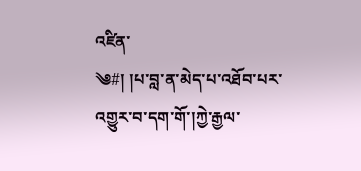འཛིན་
༄#། །པ་བླ་ན་མེད་པ་འཐོབ་པར་འགྱུར་བ་དག་གོ་།ཀྱེ་རྒྱལ་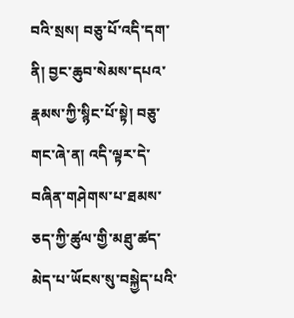བའི་སྲས། བཅུ་པོ་འདི་དག་ནི། བྱང་ཆུབ་སེམས་དཔའ་རྣམས་ཀྱི་སྙིང་པོ་སྟེ། བཅུ་གང་ཞེ་ན། འདི་ལྟར་དེ་བཞིན་གཤེགས་པ་ཐམས་ཅད་ཀྱི་ཚུལ་གྱི་མཐུ་ཚད་མེད་པ་ཡོངས་སུ་བསྐྱེད་པའི་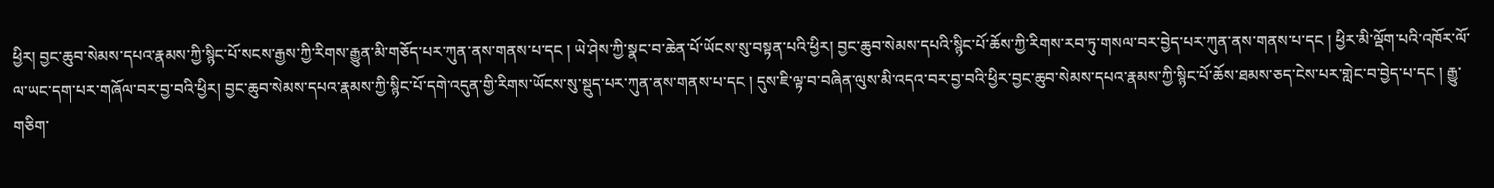ཕྱིར། བྱང་ཆུབ་སེམས་དཔའ་རྣམས་ཀྱི་སྙིང་པོ་སངས་རྒྱས་ཀྱི་རིགས་རྒྱུན་མི་གཅོད་པར་ཀུན་ནས་གནས་པ་དང ། ཡེ་ཤེས་ཀྱི་སྣང་བ་ཆེན་པོ་ཡོངས་སུ་བསྟན་པའི་ཕྱིར། བྱང་ཆུབ་སེམས་དཔའི་སྙིང་པོ་ཆོས་ཀྱི་རིགས་རབ་ཏུ་གསལ་བར་བྱེད་པར་ཀུན་ནས་གནས་པ་དང ། ཕྱིར་མི་ལྡོག་པའི་འཁོར་ལོ་ལ་ཡང་དག་པར་གཞོལ་བར་བྱ་བའི་ཕྱིར། བྱང་ཆུབ་སེམས་དཔའ་རྣམས་ཀྱི་སྙིང་པོ་དགེ་འདུན་གྱི་རིགས་ཡོངས་སུ་སྡུད་པར་ཀུན་ནས་གནས་པ་དང ། དུས་ཇི་ལྟ་བ་བཞིན་ལུས་མི་འདའ་བར་བྱ་བའི་ཕྱིར་བྱང་ཆུབ་སེམས་དཔའ་རྣམས་ཀྱི་སྙིང་པོ་ཆོས་ཐམས་ཅད་ངེས་པར་གླེང་བ་བྱེད་པ་དང ། རྒྱུ་གཅིག་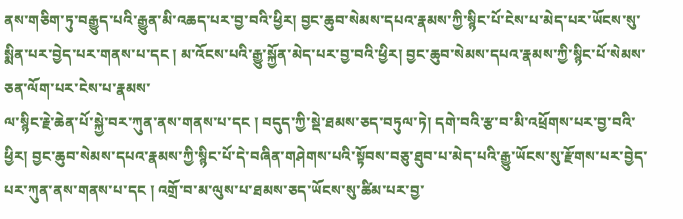ནས་གཅིག་ཏུ་བརྒྱུད་པའི་རྒྱུན་མི་འཆད་པར་བྱ་བའི་ཕྱིར། བྱང་ཆུབ་སེམས་དཔའ་རྣམས་ཀྱི་སྙིང་པོ་ངེས་པ་མེད་པར་ཡོངས་སུ་སྨིན་པར་བྱེད་པར་གནས་པ་དང ། མ་འོངས་པའི་རྒྱུ་སྐྱོན་མེད་པར་བྱ་བའི་ཕྱིར། བྱང་ཆུབ་སེམས་དཔའ་རྣམས་ཀྱི་སྙིང་པོ་སེམས་ཅན་ལོག་པར་ངེས་པ་རྣམས་
ལ་སྙིང་རྗེ་ཆེན་པོ་སྐྱེ་བར་ཀུན་ནས་གནས་པ་དང ། བདུད་ཀྱི་སྡེ་ཐམས་ཅད་བཏུལ་ཏེ། དགེ་བའི་རྩ་བ་མི་འཕྲོགས་པར་བྱ་བའི་ཕྱིར། བྱང་ཆུབ་སེམས་དཔའ་རྣམས་ཀྱི་སྙིང་པོ་དེ་བཞིན་གཤེགས་པའི་སྟོབས་བཅུ་ཐུབ་པ་མེད་པའི་རྒྱུ་ཡོངས་སུ་རྫོགས་པར་བྱེད་པར་ཀུན་ནས་གནས་པ་དང ། འགྲོ་བ་མ་ལུས་པ་ཐམས་ཅད་ཡོངས་སུ་ཚིམ་པར་བྱ་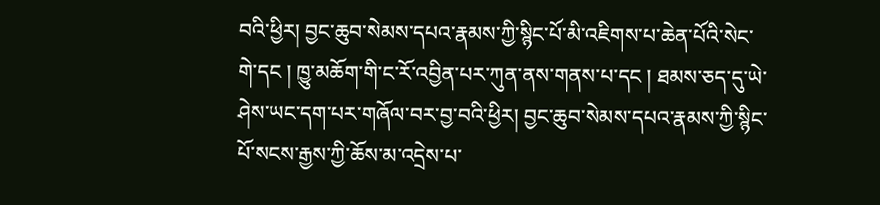བའི་ཕྱིར། བྱང་ཆུབ་སེམས་དཔའ་རྣམས་ཀྱི་སྙིང་པོ་མི་འཇིགས་པ་ཆེན་པོའི་སེང་གེ་དང ། ཁྱུ་མཆོག་གི་ང་རོ་འབྱིན་པར་ཀུན་ནས་གནས་པ་དང ། ཐམས་ཅད་དུ་ཡེ་ཤེས་ཡང་དག་པར་གཞོལ་བར་བྱ་བའི་ཕྱིར། བྱང་ཆུབ་སེམས་དཔའ་རྣམས་ཀྱི་སྙིང་པོ་སངས་རྒྱས་ཀྱི་ཆོས་མ་འདྲེས་པ་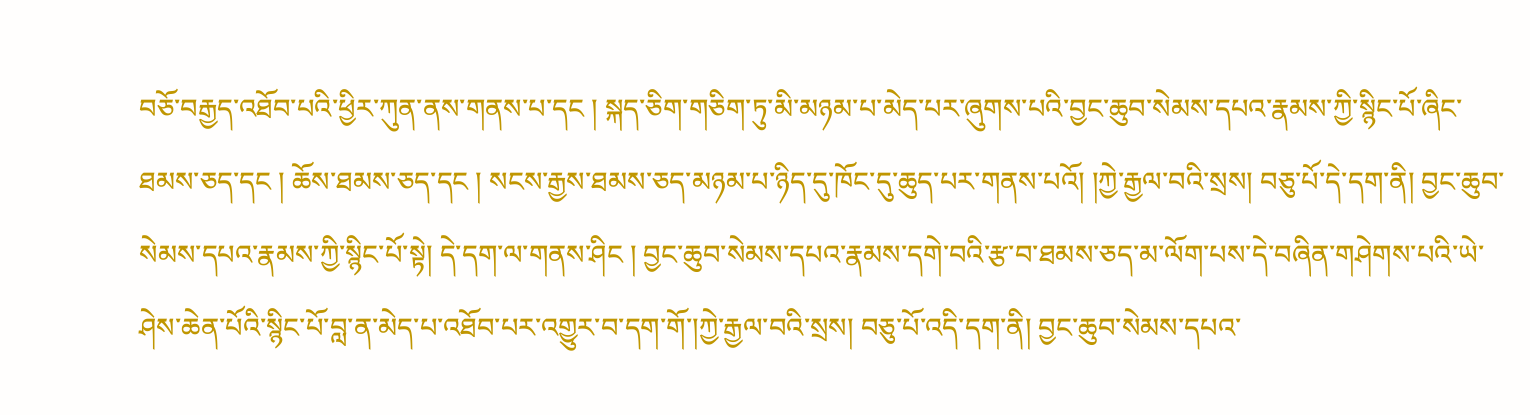བཅོ་བརྒྱད་འཐོབ་པའི་ཕྱིར་ཀུན་ནས་གནས་པ་དང ། སྐད་ཅིག་གཅིག་ཏུ་མི་མཉམ་པ་མེད་པར་ཞུགས་པའི་བྱང་ཆུབ་སེམས་དཔའ་རྣམས་ཀྱི་སྙིང་པོ་ཞིང་ཐམས་ཅད་དང ། ཆོས་ཐམས་ཅད་དང ། སངས་རྒྱས་ཐམས་ཅད་མཉམ་པ་ཉིད་དུ་ཁོང་དུ་ཆུད་པར་གནས་པའོ། །ཀྱེ་རྒྱལ་བའི་སྲས། བཅུ་པོ་དེ་དག་ནི། བྱང་ཆུབ་སེམས་དཔའ་རྣམས་ཀྱི་སྙིང་པོ་སྟེ། དེ་དག་ལ་གནས་ཤིང ། བྱང་ཆུབ་སེམས་དཔའ་རྣམས་དགེ་བའི་རྩ་བ་ཐམས་ཅད་མ་ལོག་པས་དེ་བཞིན་གཤེགས་པའི་ཡེ་ཤེས་ཆེན་པོའི་སྙིང་པོ་བླ་ན་མེད་པ་འཐོབ་པར་འགྱུར་བ་དག་གོ་།ཀྱེ་རྒྱལ་བའི་སྲས། བཅུ་པོ་འདི་དག་ནི། བྱང་ཆུབ་སེམས་དཔའ་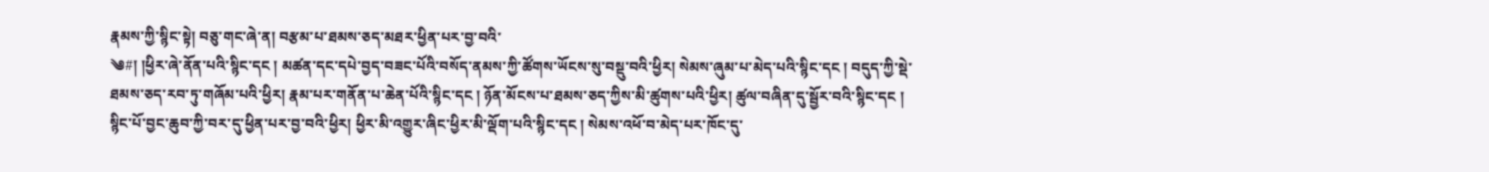རྣམས་ཀྱི་སྙིང་སྟེ། བཅུ་གང་ཞེ་ན། བརྩམ་པ་ཐམས་ཅད་མཐར་ཕྱིན་པར་བྱ་བའི་
༄#། །ཕྱིར་ཞེ་ནོན་པའི་སྙིང་དང ། མཚན་དང་དཔེ་བྱད་བཟང་པོའི་བསོད་ནམས་ཀྱི་ཚོགས་ཡོངས་སུ་བསྡུ་བའི་ཕྱིར། སེམས་ཞུམ་པ་མེད་པའི་སྙིང་དང ། བདུད་ཀྱི་སྡེ་ཐམས་ཅད་རབ་ཏུ་གཞོམ་པའི་ཕྱིར། རྣམ་པར་གནོན་པ་ཆེན་པོའི་སྙིང་དང ། ཉོན་མོངས་པ་ཐམས་ཅད་ཀྱིས་མི་ཚུགས་པའི་ཕྱིར། ཚུལ་བཞིན་དུ་སྦྱོར་བའི་སྙིང་དང ། སྙིང་པོ་བྱང་ཆུབ་ཀྱི་བར་དུ་ཕྱིན་པར་བྱ་བའི་ཕྱིར། ཕྱིར་མི་འགྱུར་ཞིང་ཕྱིར་མི་ལྡོག་པའི་སྙིང་དང ། སེམས་འཕོ་བ་མེད་པར་ཁོང་དུ་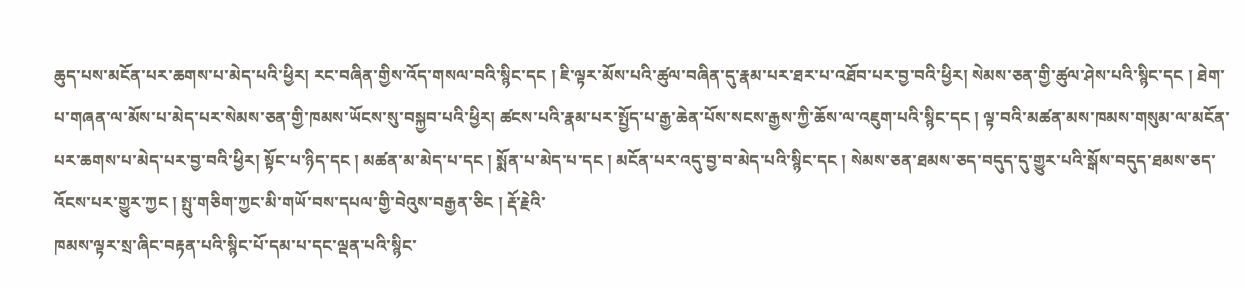ཆུད་པས་མངོན་པར་ཆགས་པ་མེད་པའི་ཕྱིར། རང་བཞིན་གྱིས་འོད་གསལ་བའི་སྙིང་དང ། ཇི་ལྟར་མོས་པའི་ཚུལ་བཞིན་དུ་རྣམ་པར་ཐར་པ་འཐོབ་པར་བྱ་བའི་ཕྱིར། སེམས་ཅན་གྱི་ཚུལ་ཤེས་པའི་སྙིང་དང ། ཐེག་པ་གཞན་ལ་མོས་པ་མེད་པར་སེམས་ཅན་གྱི་ཁམས་ཡོངས་སུ་བསྐྱབ་པའི་ཕྱིར། ཚངས་པའི་རྣམ་པར་སྤྱོད་པ་རྒྱ་ཆེན་པོས་སངས་རྒྱས་ཀྱི་ཆོས་ལ་འཇུག་པའི་སྙིང་དང ། ལྟ་བའི་མཚན་མས་ཁམས་གསུམ་ལ་མངོན་པར་ཆགས་པ་མེད་པར་བྱ་བའི་ཕྱིར། སྟོང་པ་ཉིད་དང ། མཚན་མ་མེད་པ་དང ། སྨོན་པ་མེད་པ་དང ། མངོན་པར་འདུ་བྱ་བ་མེད་པའི་སྙིང་དང ། སེམས་ཅན་ཐམས་ཅད་བདུད་དུ་གྱུར་པའི་སྒོས་བདུད་ཐམས་ཅད་འོངས་པར་གྱུར་ཀྱང ། སྤུ་གཅིག་ཀྱང་མི་གཡོ་བས་དཔལ་གྱི་བེའུས་བརྒྱན་ཅིང ། རྡོ་རྗེའི་
ཁམས་ལྟར་སྲ་ཞིང་བརྟན་པའི་སྙིང་པོ་དམ་པ་དང་ལྡན་པའི་སྙིང་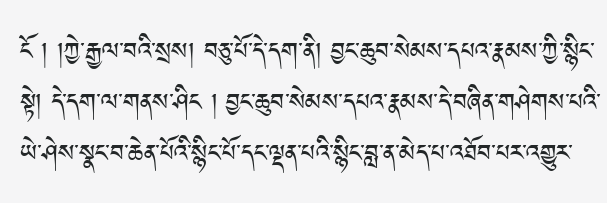ངོ ། །ཀྱེ་རྒྱལ་བའི་སྲས། བཅུ་པོ་དེ་དག་ནི། བྱང་ཆུབ་སེམས་དཔའ་རྣམས་ཀྱི་སྙིང་སྟེ། དེ་དག་ལ་གནས་ཤིང ། བྱང་ཆུབ་སེམས་དཔའ་རྣམས་དེ་བཞིན་གཤེགས་པའི་ཡེ་ཤེས་སྣང་བ་ཆེན་པོའི་སྙིང་པོ་དང་ལྡན་པའི་སྙིང་བླ་ན་མེད་པ་འཐོབ་པར་འགྱུར་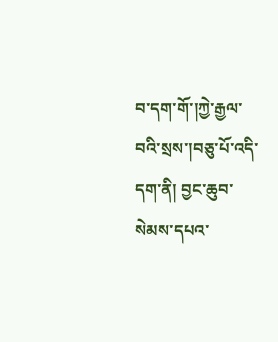བ་དག་གོ་།ཀྱེ་རྒྱལ་བའི་སྲས་།བཅུ་པོ་འདི་དག་ནི། བྱང་ཆུབ་སེམས་དཔའ་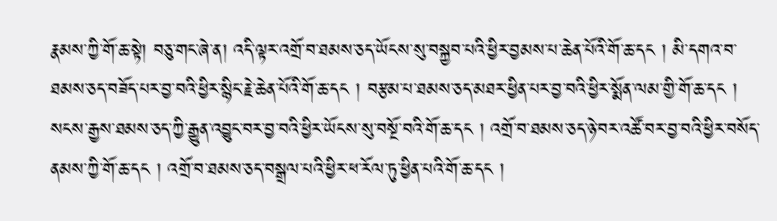རྣམས་ཀྱི་གོ་ཆ་སྟེ། བཅུ་གང་ཞེ་ན། འདི་ལྟར་འགྲོ་བ་ཐམས་ཅད་ཡོངས་སུ་བསྐྱབ་པའི་ཕྱིར་བྱམས་པ་ཆེན་པོའི་གོ་ཆ་དང ། མི་དགའ་བ་ཐམས་ཅད་བཟོད་པར་བྱ་བའི་ཕྱིར་སྙིང་རྗེ་ཆེན་པོའི་གོ་ཆ་དང ། བརྩམ་པ་ཐམས་ཅད་མཐར་ཕྱིན་པར་བྱ་བའི་ཕྱིར་སྨོན་ལམ་གྱི་གོ་ཆ་དང ། སངས་རྒྱས་ཐམས་ཅད་ཀྱི་རྒྱུན་འབྱུང་བར་བྱ་བའི་ཕྱིར་ཡོངས་སུ་བསྔོ་བའི་གོ་ཆ་དང ། འགྲོ་བ་ཐམས་ཅད་ཉེ་བར་འཚོ་བར་བྱ་བའི་ཕྱིར་བསོད་ནམས་ཀྱི་གོ་ཆ་དང ། འགྲོ་བ་ཐམས་ཅད་བསྒྲལ་པའི་ཕྱིར་ཕ་རོལ་ཏུ་ཕྱིན་པའི་གོ་ཆ་དང །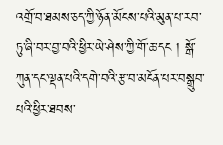འགྲོ་བ་ཐམས་ཅད་ཀྱི་ཉོན་མོངས་པའི་མུན་པ་རབ་ཏུ་ཞི་བར་བྱ་བའི་ཕྱིར་ཡེ་ཤེས་ཀྱི་གོ་ཆ་དང ། སྒོ་ཀུན་དང་ལྡན་པའི་དགེ་བའི་རྩ་བ་མངོན་པར་བསྒྲུབ་པའི་ཕྱིར་ཐབས་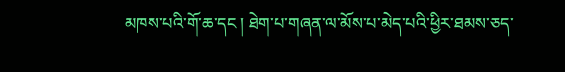མཁས་པའི་གོ་ཆ་དང ། ཐེག་པ་གཞན་ལ་མོས་པ་མེད་པའི་ཕྱིར་ཐམས་ཅད་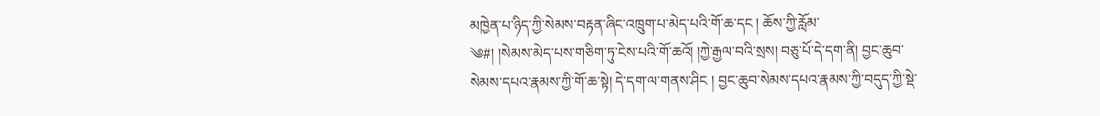མཁྱེན་པ་ཉིད་ཀྱི་སེམས་བརྟན་ཞིང་འཁྲུག་པ་མེད་པའི་གོ་ཆ་དང ། ཆོས་ཀྱི་རློམ་
༄#། །སེམས་མེད་པས་གཅིག་ཏུ་ངེས་པའི་གོ་ཆའོ། །ཀྱེ་རྒྱལ་བའི་སྲས། བཅུ་པོ་དེ་དག་ནི། བྱང་ཆུབ་སེམས་དཔའ་རྣམས་ཀྱི་གོ་ཆ་སྟེ། དེ་དག་ལ་གནས་ཤིང ། བྱང་ཆུབ་སེམས་དཔའ་རྣམས་ཀྱི་བདུད་ཀྱི་སྡེ་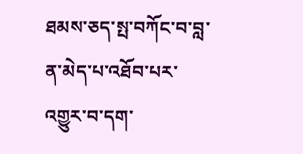ཐམས་ཅད་སྤ་བཀོང་བ་བླ་ན་མེད་པ་འཐོབ་པར་འགྱུར་བ་དག་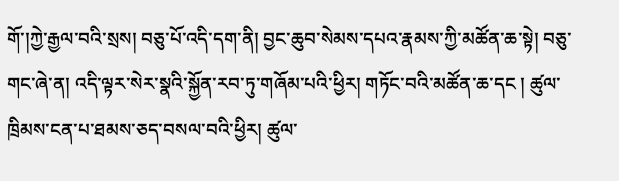གོ་།ཀྱེ་རྒྱལ་བའི་སྲས། བཅུ་པོ་འདི་དག་ནི། བྱང་ཆུབ་སེམས་དཔའ་རྣམས་ཀྱི་མཚོན་ཆ་སྟེ། བཅུ་གང་ཞེ་ན། འདི་ལྟར་སེར་སྣའི་སྐྱོན་རབ་ཏུ་གཞོམ་པའི་ཕྱིར། གཏོང་བའི་མཚོན་ཆ་དང ། ཚུལ་ཁྲིམས་ངན་པ་ཐམས་ཅད་བསལ་བའི་ཕྱིར། ཚུལ་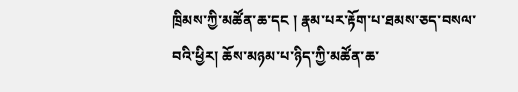ཁྲིམས་ཀྱི་མཚོན་ཆ་དང ། རྣམ་པར་རྟོག་པ་ཐམས་ཅད་བསལ་བའི་ཕྱིར། ཆོས་མཉམ་པ་ཉིད་ཀྱི་མཚོན་ཆ་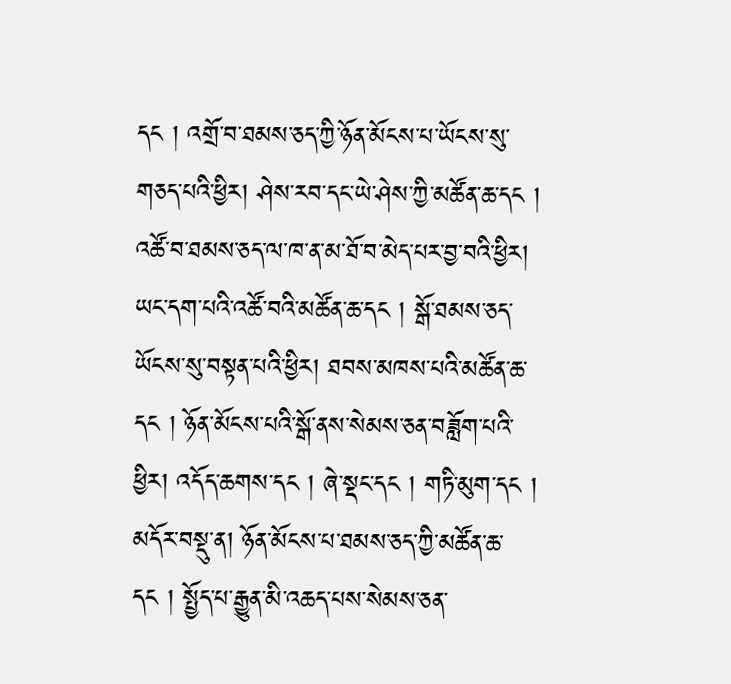དང ། འགྲོ་བ་ཐམས་ཅད་ཀྱི་ཉོན་མོངས་པ་ཡོངས་སུ་གཅད་པའི་ཕྱིར། ཤེས་རབ་དང་ཡེ་ཤེས་ཀྱི་མཚོན་ཆ་དང ། འཚོ་བ་ཐམས་ཅད་ལ་ཁ་ན་མ་ཐོ་བ་མེད་པར་བྱ་བའི་ཕྱིར། ཡང་དག་པའི་འཚོ་བའི་མཚོན་ཆ་དང ། སྒོ་ཐམས་ཅད་ཡོངས་སུ་བསྟན་པའི་ཕྱིར། ཐབས་མཁས་པའི་མཚོན་ཆ་དང ། ཉོན་མོངས་པའི་སྒོ་ནས་སེམས་ཅན་བཟློག་པའི་ཕྱིར། འདོད་ཆགས་དང ། ཞེ་སྡང་དང ། གཏི་མུག་དང ། མདོར་བསྡུ་ན། ཉོན་མོངས་པ་ཐམས་ཅད་ཀྱི་མཚོན་ཆ་དང ། སྤྱོད་པ་རྒྱུན་མི་འཆད་པས་སེམས་ཅན་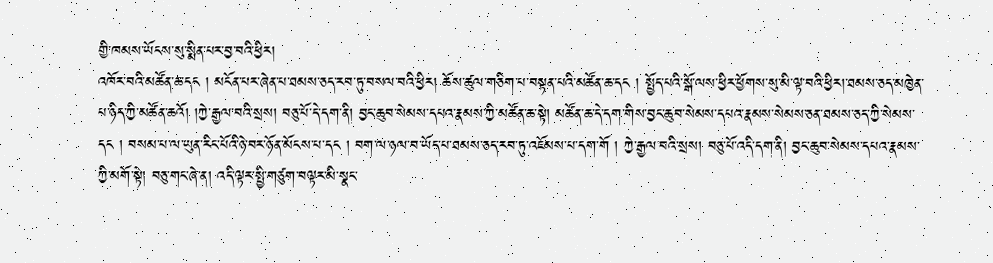གྱི་ཁམས་ཡོངས་སུ་སྨིན་པར་བྱ་བའི་ཕྱིར།
འཁོར་བའི་མཚོན་ཆ་དང ། མངོན་པར་ཞེན་པ་ཐམས་ཅད་རབ་ཏུ་བསལ་བའི་ཕྱིར། ཆོས་ཚུལ་གཅིག་པ་བསྟན་པའི་མཚོན་ཆ་དང ། སྤྱོད་པའི་སྒོ་ལས་ཕྱིར་ཕྱོགས་སུ་མི་ལྟ་བའི་ཕྱིར།་ཐམས་ཅད་མཁྱེན་པ་ཉིད་ཀྱི་མཚོན་ཆའོ། །ཀྱེ་རྒྱལ་བའི་སྲས། བཅུ་པོ་དེ་དག་ནི། བྱང་ཆུབ་སེམས་དཔའ་རྣམས་ཀྱི་མཚོན་ཆ་སྟེ། མཚོན་ཆ་དེ་དག་གིས་བྱང་ཆུབ་སེམས་དཔའ་རྣམས་སེམས་ཅན་ཐམས་ཅད་ཀྱི་སེམས་དང ། བསམ་པ་ལ་ཡུན་རིང་པོའི་ཉེ་བར་ཉོན་མོངས་པ་དང ། བག་ལ་ཉལ་བ་ཡོད་པ་ཐམས་ཅད་རབ་ཏུ་འཇོམས་པ་དག་གོ ། ཀྱེ་རྒྱལ་བའི་སྲས། བཅུ་པོ་འདི་དག་ནི། བྱང་ཆུབ་སེམས་དཔའ་རྣམས་ཀྱི་མགོ་སྟེ། བཅུ་གང་ཞེ་ན། འདི་ལྟར་སྤྱི་གཙུག་བལྟར་མི་སྣང་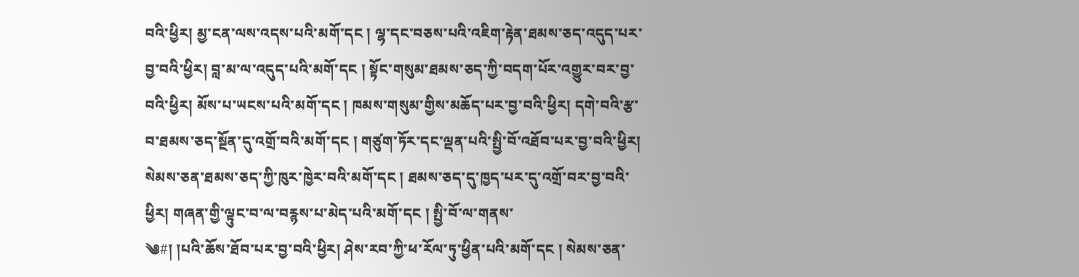བའི་ཕྱིར། མྱ་ངན་ལས་འདས་པའི་མགོ་དང ། ལྷ་དང་བཅས་པའི་འཇིག་རྟེན་ཐམས་ཅད་འདུད་པར་བྱ་བའི་ཕྱིར། བླ་མ་ལ་འདུད་པའི་མགོ་དང ། སྟོང་གསུམ་ཐམས་ཅད་ཀྱི་བདག་པོར་འགྱུར་བར་བྱ་བའི་ཕྱིར། མོས་པ་ཡངས་པའི་མགོ་དང ། ཁམས་གསུམ་གྱིས་མཆོད་པར་བྱ་བའི་ཕྱིར། དགེ་བའི་རྩ་བ་ཐམས་ཅད་སྔོན་དུ་འགྲོ་བའི་མགོ་དང ། གཙུག་ཏོར་དང་ལྡན་པའི་སྤྱི་བོ་འཐོབ་པར་བྱ་བའི་ཕྱིར། སེམས་ཅན་ཐམས་ཅད་ཀྱི་ཁུར་ཁྱེར་བའི་མགོ་དང ། ཐམས་ཅད་དུ་ཁྱད་པར་དུ་འགྲོ་བར་བྱ་བའི་ཕྱིར། གཞན་གྱི་ལྟུང་བ་ལ་བརྙས་པ་མེད་པའི་མགོ་དང ། སྤྱི་བོ་ལ་གནས་
༄#། །པའི་ཆོས་ཐོབ་པར་བྱ་བའི་ཕྱིར། ཤེས་རབ་ཀྱི་ཕ་རོལ་ཏུ་ཕྱིན་པའི་མགོ་དང ། སེམས་ཅན་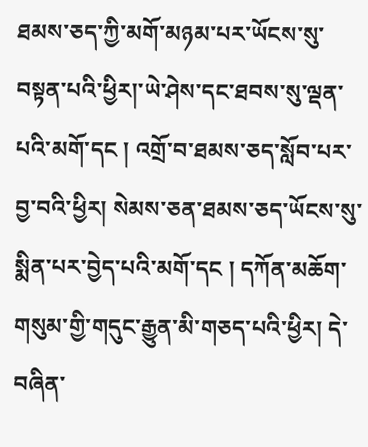ཐམས་ཅད་ཀྱི་མགོ་མཉམ་པར་ཡོངས་སུ་བསྟན་པའི་ཕྱིར།་ཡེ་ཤེས་དང་ཐབས་སུ་ལྡན་པའི་མགོ་དང ། འགྲོ་བ་ཐམས་ཅད་སློབ་པར་བྱ་བའི་ཕྱིར། སེམས་ཅན་ཐམས་ཅད་ཡོངས་སུ་སྨིན་པར་བྱེད་པའི་མགོ་དང ། དཀོན་མཆོག་གསུམ་གྱི་གདུང་རྒྱུན་མི་གཅད་པའི་ཕྱིར། དེ་བཞིན་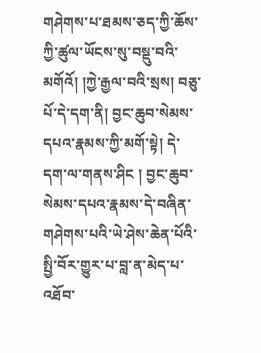གཤེགས་པ་ཐམས་ཅད་ཀྱི་ཆོས་ཀྱི་ཚུལ་ཡོངས་སུ་བསྡུ་བའི་མགོའོ། །ཀྱེ་རྒྱལ་བའི་སྲས། བཅུ་པོ་དེ་དག་ནི། བྱང་ཆུབ་སེམས་དཔའ་རྣམས་ཀྱི་མགོ་སྟེ། དེ་དག་ལ་གནས་ཤིང ། བྱང་ཆུབ་སེམས་དཔའ་རྣམས་དེ་བཞིན་གཤེགས་པའི་ཡེ་ཤེས་ཆེན་པོའི་སྤྱི་བོར་གྱུར་པ་བླ་ན་མེད་པ་འཐོབ་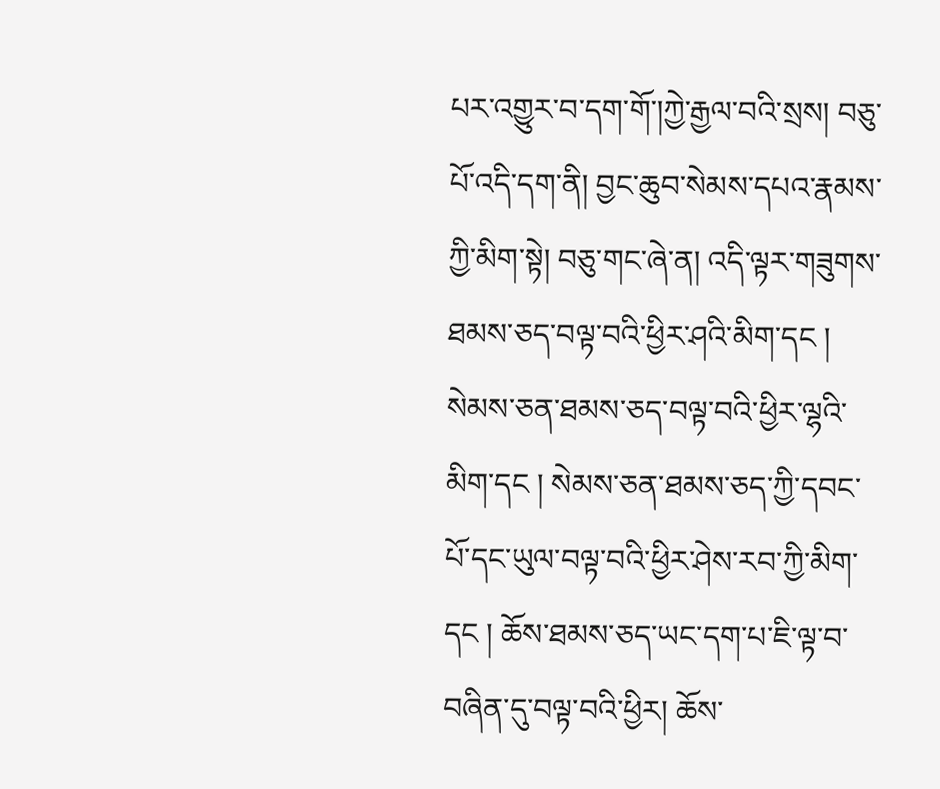པར་འགྱུར་བ་དག་གོ་།ཀྱེ་རྒྱལ་བའི་སྲས། བཅུ་པོ་འདི་དག་ནི། བྱང་ཆུབ་སེམས་དཔའ་རྣམས་ཀྱི་མིག་སྟེ། བཅུ་གང་ཞེ་ན། འདི་ལྟར་གཟུགས་ཐམས་ཅད་བལྟ་བའི་ཕྱིར་ཤའི་མིག་དང ། སེམས་ཅན་ཐམས་ཅད་བལྟ་བའི་ཕྱིར་ལྷའི་མིག་དང ། སེམས་ཅན་ཐམས་ཅད་ཀྱི་དབང་པོ་དང་ཡུལ་བལྟ་བའི་ཕྱིར་ཤེས་རབ་ཀྱི་མིག་དང ། ཆོས་ཐམས་ཅད་ཡང་དག་པ་ཇི་ལྟ་བ་བཞིན་དུ་བལྟ་བའི་ཕྱིར། ཆོས་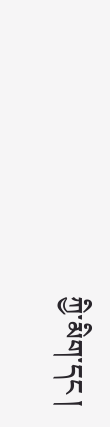ཀྱི་མིག་དང །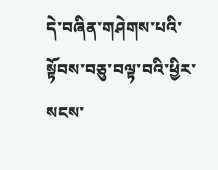དེ་བཞིན་གཤེགས་པའི་སྟོབས་བཅུ་བལྟ་བའི་ཕྱིར་སངས་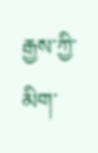རྒྱས་ཀྱི་མིག་